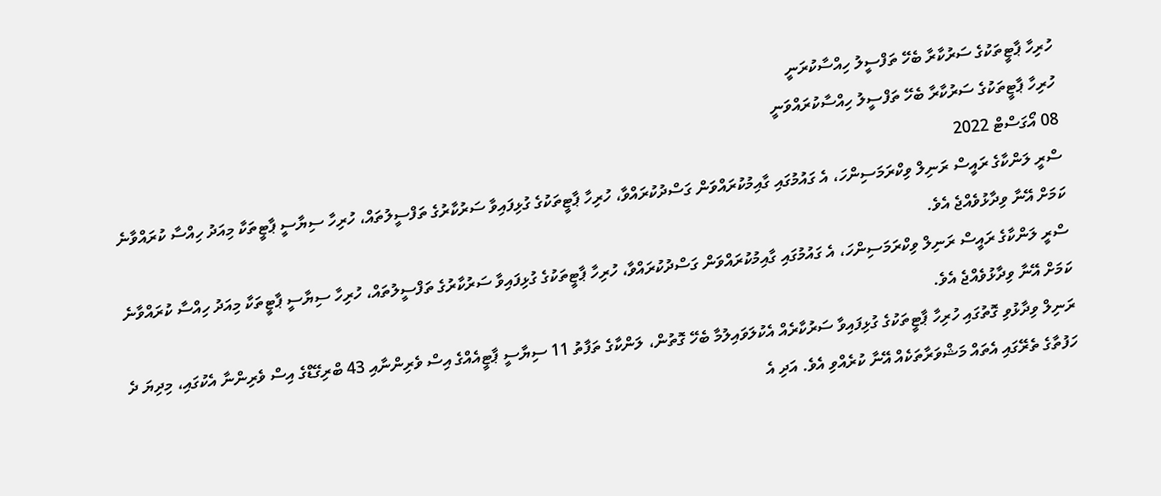ހުރިހާ ޕާޓީތަކުގެ ސަރުކާރާ ބެހޭ ތަފްސީލު ހިއްސާކުރަނީ
ހުރިހާ ޕާޓީތަކުގެ ސަރުކާރާ ބެހޭ ތަފްސީލު ހިއްސާކުރައްވަނީ
08 އޯގަސްޓް 2022
ސްރީ ލަންކާގެ ރައީސް ރަނިލް ވިކްރަމަސިންހަ، އެ ގައުމުގައި ގާއިމުކުރައްވަން ގަސްދުކުރައްވާ، ހުރިހާ ޕާޓީތަކުގެ ގުޅިފައިވާ ސަރުކާރުގެ ތަފްސީލުތައް، ހުރިހާ ސިޔާސީ ޕާޓީތަކާ މިއަދު ހިއްސާ ކުރައްވާނެ ކަމަށް އޭނާ ވިދާޅުވެއްޖެ އެވެ.
ސްރީ ލަންކާގެ ރައީސް ރަނިލް ވިކްރަމަސިންހަ، އެ ގައުމުގައި ގާއިމުކުރައްވަން ގަސްދުކުރައްވާ، ހުރިހާ ޕާޓީތަކުގެ ގުޅިފައިވާ ސަރުކާރުގެ ތަފްސީލުތައް، ހުރިހާ ސިޔާސީ ޕާޓީތަކާ މިއަދު ހިއްސާ ކުރައްވާނެ ކަމަށް އޭނާ ވިދާޅުވެއްޖެ އެވެ.
ރަނިލް ވިދާޅުވި ގޮތުގައި ހުރިހާ ޕާޓީތަކުގެ ގުޅިފައިވާ ސަރުކާރެއް އެކުލަވައިލުމާ ބެހޭ ގޮތުން، ލަންކާގެ ތަފާތު 11 ސިޔާސީ ޕާޓީއެއްގެ އިސް ވެރިންނާއި 43 ބްރިގޭޑްގެ އިސް ވެރިންނާ އެކުގައި، މިދިޔަ ދެ ހަފުތާގެ ތެރޭގައި އެތައް މަޝްވަރާތަކެއް އޭނާ ކުރެއްވި އެވެ. އަދި އެ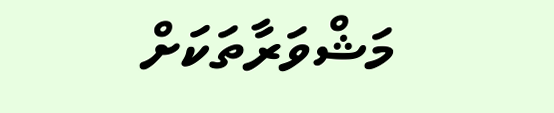މަޝްވަރާތަކަށް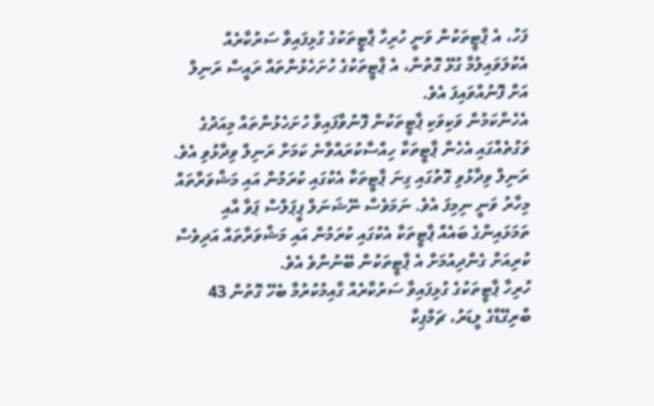ފަހު، އެ ޕާޓީތަކުން ވަނީ ހުރިހާ ޕާޓީތަކުގެ ގުޅިފައިވާ ސަރުކާރެއް އެކުލަވައިލުމާ ގުޅޭ ގޮތުން، އެ ޕާޓީތަކުގެ ހުށަހެޅުންތައް ރައީސް ރަނިލް އަށް ފޮނުއްވައިފަ އެވެ.
އެހެންކަމުން ވަކިވަކި ޕާޓީތަކުން ފޮނުވާފައިވާ ހުށަހެޅުންތައް މިއަދުގެ ވަގުތެއްގައި އެހެން ޕާޓީތަކާ ހިއްސާކުރައްވާނެ ކަމަށް ރަނިލް ވިދާޅުވި އެވެ.
ރަނިލް ވިދާޅުވި ގޮތުގައި ގިނަ ޕާޓީތަކާ އެކުގައި ކުރަމުން އައި މަޝްވަރާތައް މިހާރު ވަނީ ނިމިފަ އެވެ. ނަމަވެސް ނޭޝަނަލް ޕީޕަލްސް ޕަވާ އާއި ތަމަޅައިންގެ ބައެއް ޕާޓީތަކާ އެކުގައި ކުރަމުން އައި މަޝްވަރާތައް އަދިވެސް ކުރިއަށް ގެންދިއުމަށް އެ ޕާޓީތަކުން ބޭނުންވެ އެވެ.
ހުރިހާ ޕާޓީތަކުގެ ގުޅިފައިވާ ސަރުކާރެއް ގާއިމުކުރުމާ ބެހޭ ގޮތުން 43 ބްރިގޭޑްގެ ލީޑަރު، ޗަމްޕިކާ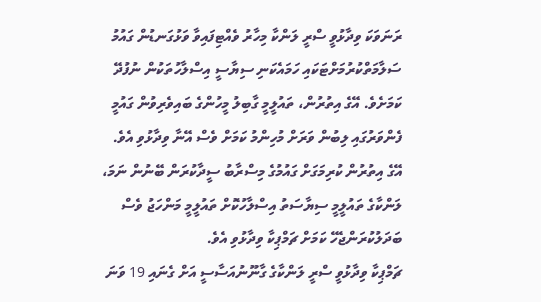ރަނަވަކަ ވިދާޅުވީ ސްރީ ލަންކާ މިހާރު ވެއްޓިފައިވާ ވަޅުގަނޑުން ގައުމު ސަލާމަތްކުރުމަށްޓަކައި ހަމައެކަނި ސިޔާސީ އިސްލާހުތަކުން ނުފުދޭ ކަމަށެވެ. އޭގެ އިތުރުން، ތައުލީމީ ގާބިލު މީހުންގެ ބައިވެރިވުން ގައުމީ ފެންވަރުގައި ލިބުން ވަރަށް މުހިންމު ކަމަށް ވެސް އޭނާ ވިދާޅުވި އެވެ.
އޭގެ އިތުރުން ކުރިމަގަށް ގައުމުގެ މިސްރާބު ސީދާކުރަން ބޭނުން ނަމަ، ލަންކާގެ ތައުލީމީ ސިޔާސަތު އިސްލާހުކޮށް ތައުލީމީ މަންހަޖު ވެސް ބަދަލުކުރަންޖެހޭ ކަމަށް ޗަމްޕިކާ ވިދާޅުވި އެވެ.
ޗަމްޕިކާ ވިދާޅުވީ ސްރީ ލަންކާގެ ގާނޫނުއަސާސީ އަށް ގެނައި 19 ވަނަ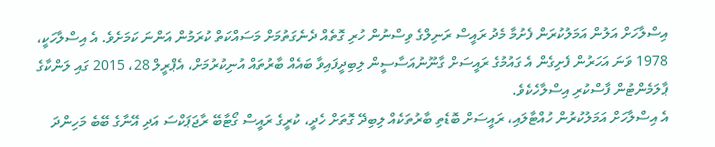އިސްލާހަށް އަލުން އަމަލުކުރަން ފެށުމާ މެދު ރައީސް ރަނިލްގެ ވިސްނުން ހުރި ގޮތެއް ދެނެގަތުމަށް މަސައްކަތް ކުރަމުން އަންނަ ކަމަށެވެ. އެ އިސްލާހަކީ، 1978 ވަނަ އަހަރުން ފެށިގެން އެ ގައުމުގެ ރައީސަށް ގާނޫނުއަސާސީން ލިބިދީފައިވާ ބައެއް ބާރުތައް އުނިކުރުމަށް، އެޕްރީލް 28، 2015 ގައި ލަންކާގެ ޕާލަމެންޓުން ފާސްކުރި އިސްލާހެކެވެ.
އެ އިސްލާހަށް އަމަލުކުރުން ހުއްޓާލައި، ރައީސަށް ބޮޑެތި ބާރުތަކެއް ލިބިދޭ ގޮތަށް ހެދީ، ކުރީގެ ރައީސް ގޯޓާބޭ ރާޖަޕަކްސަ އަދި އޭނާގެ ބޭބެ މަހިންދަ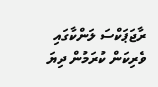ރާޖަޕަކްސަ ލަންކާގައި ވެރިކަން ކުރަމުން ދިޔަ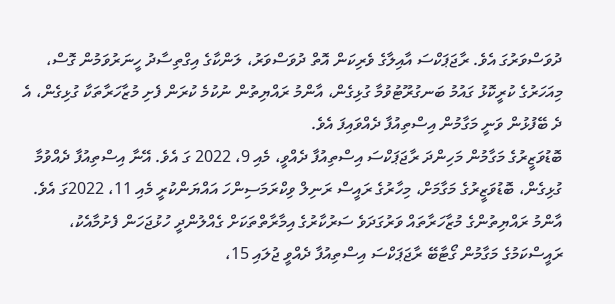ދުވަސްވަރުގަ އެވެ. ރާޖަޕަކްސަ އާއިލާގެ ވެރިކަން އޮތް ދުވަސްވަރު، ލަންކާގެ އިގްތިސާދު ހީނަރުވަމުން ގޮސް، މިއަހަރުގެ ކުރީކޮޅު ގައުމު ބަނގުރޫޓުވުމާ ގުޅިގެން، އާންމު ރައްޔިތުން ނުކުމެ ކުރަން ފެށި މުޒާހަރާތަކާ ގުޅިގެން، އެ ދެ ބޭފުޅުން ވަނީ މަގާމުން އިސްތިއުފާ ދެއްވައިފަ އެވެ.
ބޮޑުވަޒީރުގެ މަގާމުން މަހިންދަ ރާޖަޕަކްސަ އިސްތިއުފާ ދެއްވީ، މެއި 9، 2022 ގަ އެވެ. އޭނާ އިސްތިއުފާ ދެއްވުމާ ގުޅިގެން، ބޮޑުވަޒީރުގެ މަގާމަށް، މިހާރުގެ ރައީސް ރަނިލް ވިކްރަމަސިންހަ އައްޔަންކުރީ މެއި 11، 2022ގަ އެވެ. އާންމު ރައްޔިތުންގެ މުޒާހަރާތައް ވަރުގަދަވެ ސަރުކާރުގެ އިމާރާތްތަކަށް ގެއްލުންދީ ހުޅުޖަހަން ފެށުމާއެކު، ރައީސްކަމުގެ މަގާމުން ގޯޓާބޭ ރާޖަޕަކްސަ އިސްތިއުފާ ދެއްވީ ޖުލައި 15،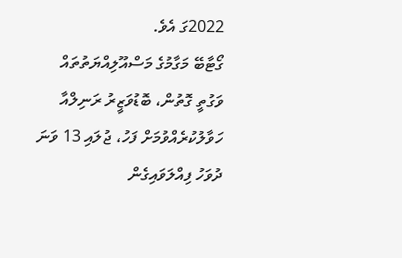2022ގަ އެވެ.
ގޯޓާބޭ މަގާމުގެ މަސްއޫލިއްޔަތުތައް ވަގުތީ ގޮތުން، ބޮޑުވަޒީރު ރަނިލްއާ ހަވާލުކުރެއްވުމަށް ފަހު، ޖުލައި 13 ވަނަ ދުވަހު ފިއްލަވައިގެން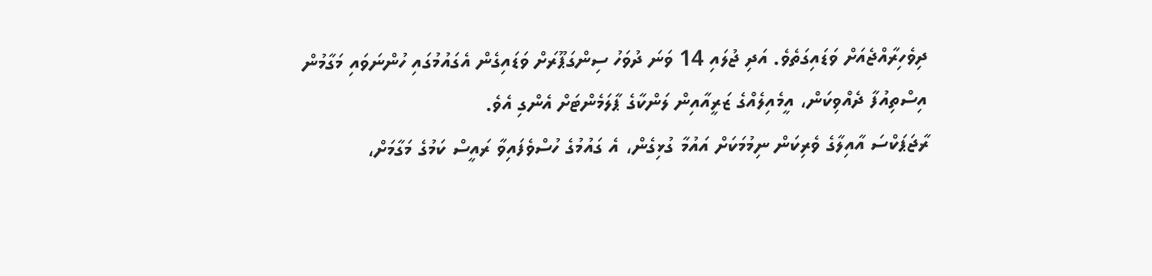ދިވެހިރާއްޖެއަށް ވަޑައިގަތެވެ. އަދި ޖުލައި 14 ވަނަ ދުވަހު ސިންގަޕޫރަށް ވަޑައިގެން އެގައުމުގައި ހުންނަވައި މަގާމުން އިސްތިއުފާ ދެއްވިކަން، އީމެއިލެއްގެ ޒަރީއާއިން ލަންކާގެ ޕާލަމެންޓަށް އެންގި އެވެ.
ރާޖަޕަކްސަ އާއިލާގެ ވެރިކަން ނިމުމަކަށް އައުމާ ގުޅިގެން، އެ ގައުމުގެ ހުސްވެފައިވާ ރައީސް ކަމުގެ މަގާމަށް،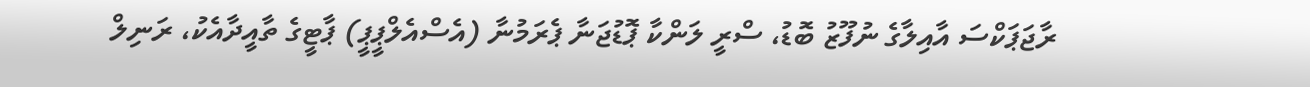ރާޖަޕަކްސަ އާއިލާގެ ނުފޫޒު ބޮޑު، ސްރީ ލަންކާ ޕޮޑުޖަނާ ޕެރަމުނާ (އެސްއެލްޕީޕީ) ޕާޓީގެ ތާއީދާއެކު، ރަނިލް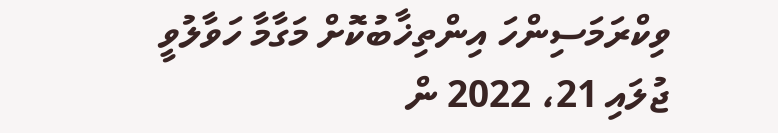ވިކްރަމަސިންހަ އިންތިޚާބުކޮށް މަގާމާ ހަވާލުވީ ޖުލައި 21، 2022 ން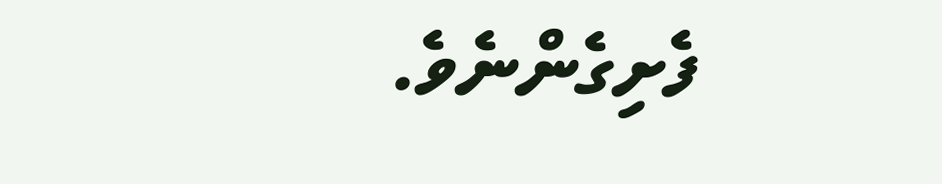ފެށިގެންނެވެ.